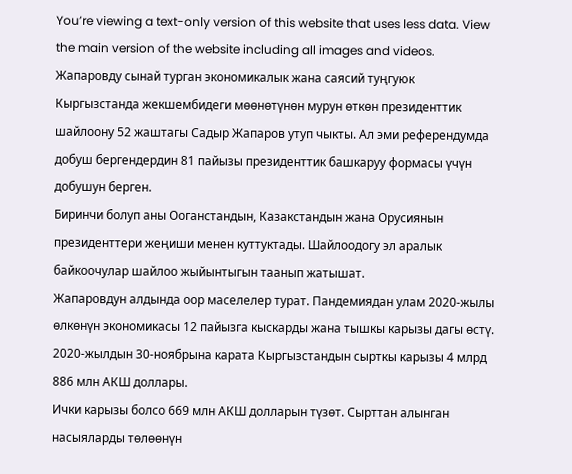You’re viewing a text-only version of this website that uses less data. View the main version of the website including all images and videos.
Жапаровду сынай турган экономикалык жана саясий туңгуюк
Кыргызстанда жекшембидеги мөөнөтүнөн мурун өткөн президенттик шайлоону 52 жаштагы Садыр Жапаров утуп чыкты. Ал эми референдумда добуш бергендердин 81 пайызы президенттик башкаруу формасы үчүн добушун берген.
Биринчи болуп аны Ооганстандын, Казакстандын жана Орусиянын президенттери жеңиши менен куттуктады. Шайлоодогу эл аралык байкоочулар шайлоо жыйынтыгын таанып жатышат.
Жапаровдун алдында оор маселелер турат. Пандемиядан улам 2020-жылы өлкөнүн экономикасы 12 пайызга кыскарды жана тышкы карызы дагы өстү. 2020-жылдын 30-ноябрына карата Кыргызстандын сырткы карызы 4 млрд 886 млн АКШ доллары.
Ички карызы болсо 669 млн АКШ долларын түзөт. Сырттан алынган насыяларды төлөөнүн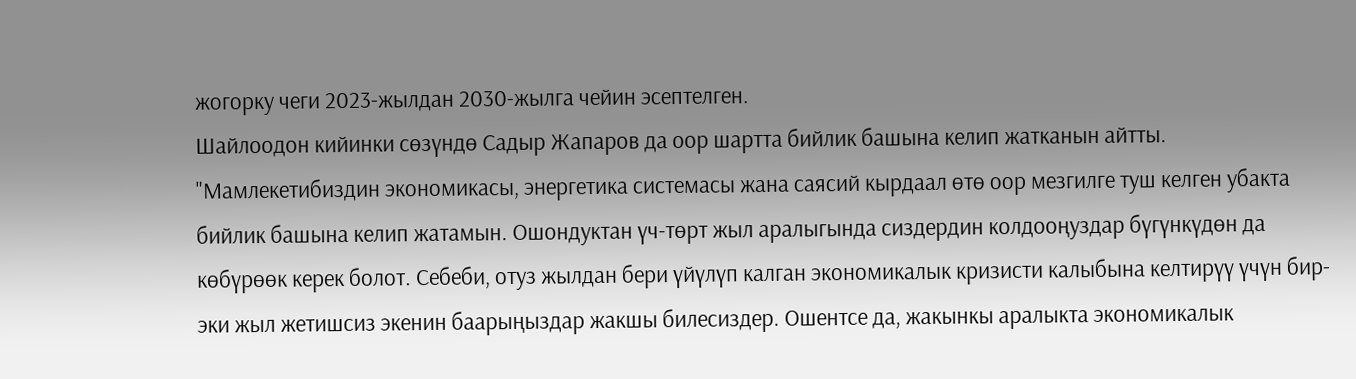жогорку чеги 2023-жылдан 2030-жылга чейин эсептелген.
Шайлоодон кийинки сөзүндө Садыр Жапаров да оор шартта бийлик башына келип жатканын айтты.
"Мамлекетибиздин экономикасы, энергетика системасы жана саясий кырдаал өтө оор мезгилге туш келген убакта бийлик башына келип жатамын. Ошондуктан үч-төрт жыл аралыгында сиздердин колдооңуздар бүгүнкүдөн да көбүрөөк керек болот. Себеби, отуз жылдан бери үйүлүп калган экономикалык кризисти калыбына келтирүү үчүн бир-эки жыл жетишсиз экенин баарыңыздар жакшы билесиздер. Ошентсе да, жакынкы аралыкта экономикалык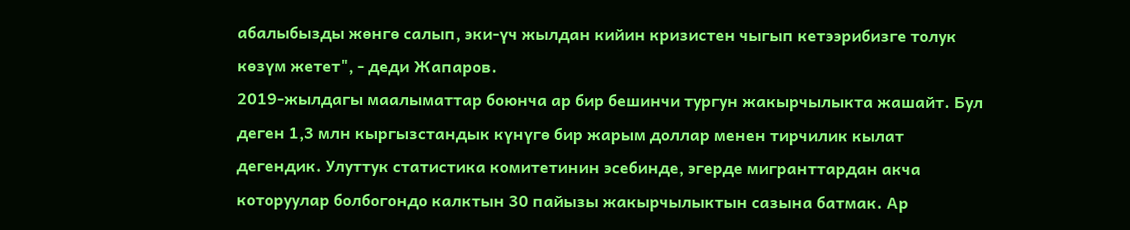абалыбызды жөнгө салып, эки-үч жылдан кийин кризистен чыгып кетээрибизге толук көзүм жетет", - деди Жапаров.
2019-жылдагы маалыматтар боюнча ар бир бешинчи тургун жакырчылыкта жашайт. Бул деген 1,3 млн кыргызстандык күнүгө бир жарым доллар менен тирчилик кылат дегендик. Улуттук статистика комитетинин эсебинде, эгерде мигранттардан акча которуулар болбогондо калктын 30 пайызы жакырчылыктын сазына батмак. Ар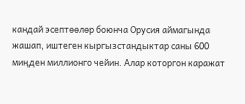кандай эсептөөлөр боюнча Орусия аймагында жашап, иштеген кыргызстандыктар саны 600 миңден миллионго чейин. Алар которгон каражат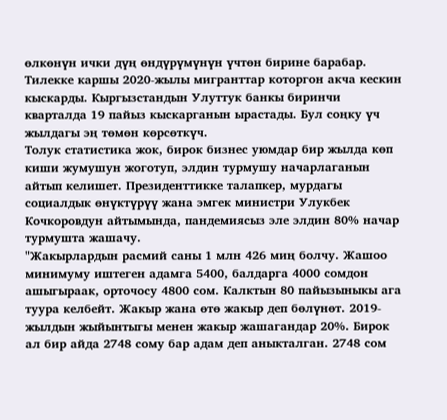өлкөнүн ички дүң өндүрүмүнүн үчтөн бирине барабар. Тилекке каршы 2020-жылы мигранттар которгон акча кескин кыскарды. Кыргызстандын Улуттук банкы биринчи кварталда 19 пайыз кыскарганын ырастады. Бул соңку үч жылдагы эң төмөн көрсөткүч.
Толук статистика жок, бирок бизнес уюмдар бир жылда көп киши жумушун жоготуп, элдин турмушу начарлаганын айтып келишет. Президенттикке талапкер, мурдагы социалдык өнүктүрүү жана эмгек министри Улукбек Кочкоровдун айтымында, пандемиясыз эле элдин 80% начар турмушта жашачу.
"Жакырлардын расмий саны 1 млн 426 миң болчу. Жашоо минимуму иштеген адамга 5400, балдарга 4000 сомдон ашыгыраак, орточосу 4800 сом. Калктын 80 пайызыныкы ага туура келбейт. Жакыр жана өтө жакыр деп бөлүнөт. 2019-жылдын жыйынтыгы менен жакыр жашагандар 20%. Бирок ал бир айда 2748 сому бар адам деп аныкталган. 2748 сом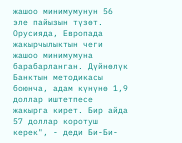жашоо минимумунун 56 эле пайызын түзөт. Орусияда, Европада жакырчылыктын чеги жашоо минимумуна барабарланган. Дүйнөлүк Банктын методикасы боюнча, адам күнүнө 1,9 доллар иштетпесе жакырга кирет. Бир айда 57 доллар коротуш керек", - деди Би-Би-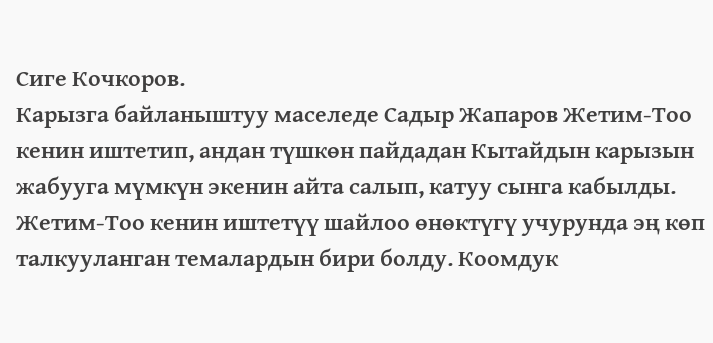Сиге Кочкоров.
Карызга байланыштуу маселеде Садыр Жапаров Жетим-Тоо кенин иштетип, андан түшкөн пайдадан Кытайдын карызын жабууга мүмкүн экенин айта салып, катуу сынга кабылды. Жетим-Тоо кенин иштетүү шайлоо өнөктүгү учурунда эң көп талкууланган темалардын бири болду. Коомдук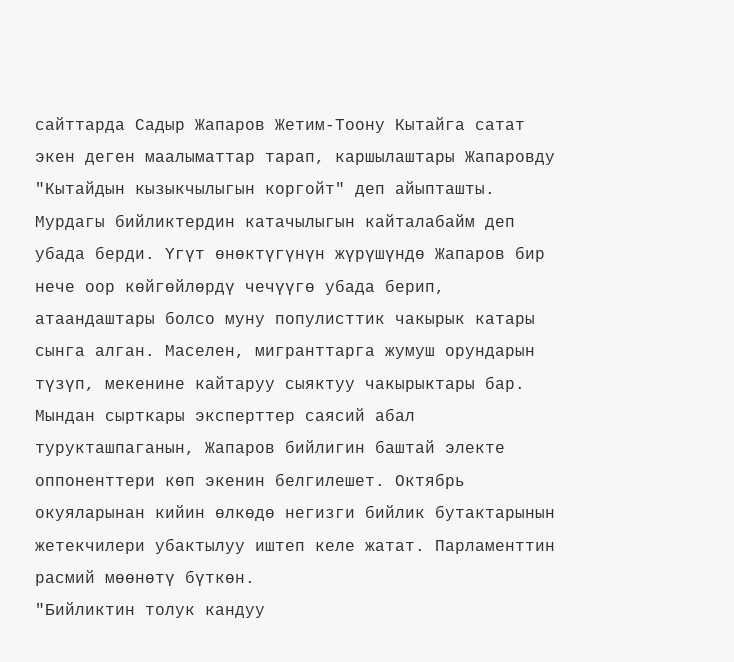сайттарда Садыр Жапаров Жетим-Тоону Кытайга сатат экен деген маалыматтар тарап, каршылаштары Жапаровду "Кытайдын кызыкчылыгын коргойт" деп айыпташты.
Мурдагы бийликтердин катачылыгын кайталабайм деп убада берди. Үгүт өнөктүгүнүн жүрүшүндө Жапаров бир нече оор көйгөйлөрдү чечүүгө убада берип, атаандаштары болсо муну популисттик чакырык катары сынга алган. Маселен, мигранттарга жумуш орундарын түзүп, мекенине кайтаруу сыяктуу чакырыктары бар.
Мындан сырткары эксперттер саясий абал турукташпаганын, Жапаров бийлигин баштай электе оппоненттери көп экенин белгилешет. Октябрь окуяларынан кийин өлкөдө негизги бийлик бутактарынын жетекчилери убактылуу иштеп келе жатат. Парламенттин расмий мөөнөтү бүткөн.
"Бийликтин толук кандуу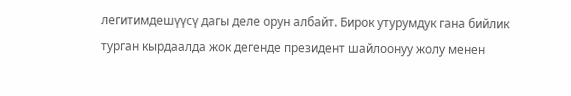легитимдешүүсү дагы деле орун албайт. Бирок утурумдук гана бийлик турган кырдаалда жок дегенде президент шайлоонуу жолу менен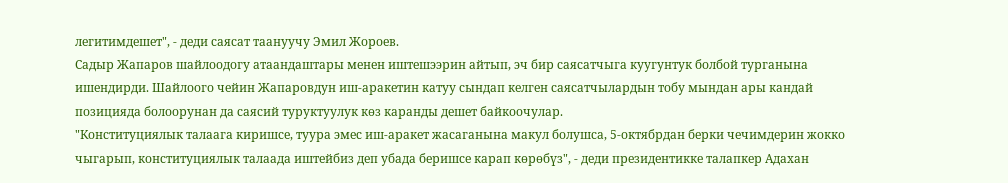легитимдешет", - деди саясат таануучу Эмил Жороев.
Садыр Жапаров шайлоодогу атаандаштары менен иштешээрин айтып, эч бир саясатчыга куугунтук болбой турганына ишендирди. Шайлоого чейин Жапаровдун иш-аракетин катуу сындап келген саясатчылардын тобу мындан ары кандай позицияда болоорунан да саясий туруктуулук көз каранды дешет байкоочулар.
"Конституциялык талаага киришсе, туура эмес иш-аракет жасаганына макул болушса, 5-октябрдан берки чечимдерин жокко чыгарып, конституциялык талаада иштейбиз деп убада беришсе карап көрөбүз", - деди президентикке талапкер Адахан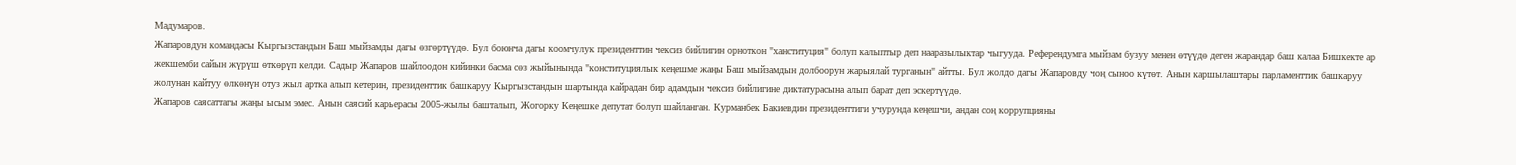Мадумаров.
Жапаровдун командасы Кыргызстандын Баш мыйзамды дагы өзгөртүүдө. Бул боюнча дагы коомчулук президенттин чексиз бийлигин орноткон "ханституция" болуп калыптыр деп нааразылыктар чыгууда. Референдумга мыйзам бузуу менен өтүүдө деген жарандар баш калаа Бишкекте ар жекшемби сайын жүрүш өткөрүп келди. Садыр Жапаров шайлоодон кийинки басма сөз жыйынында "конституциялык кеңешме жаңы Баш мыйзамдын долбоорун жарыялай турганын" айтты. Бул жолдо дагы Жапаровду чоң сыноо күтөт. Анын каршылаштары парламенттик башкаруу жолунан кайтуу өлкөнүн отуз жыл артка алып кетерин, президенттик башкаруу Кыргызстандын шартында кайрадан бир адамдын чексиз бийлигине диктатурасына алып барат деп эскертүүдө.
Жапаров саясаттагы жаңы ысым эмес. Анын саясий карьерасы 2005-жылы башталып, Жогорку Кеңешке депутат болуп шайланган. Курманбек Бакиевдин президенттиги учурунда кеңешчи, андан соң коррупцияны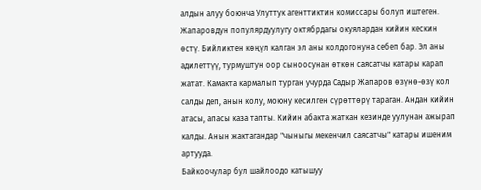алдын алуу боюнча Улуттук агенттиктин комиссары болуп иштеген.
Жапаровдун популярдуулугу октябрдагы окуялардан кийин кескин өстү. Бийликтен көңүл калган эл аны колдогонуна себеп бар. Эл аны адилеттүү, турмуштун оор сыноосунан өткөн саясатчы катары карап жатат. Камакта кармалып турган учурда Садыр Жапаров өзүнө-өзү кол салды деп, анын колу, моюну кесилген сүрөттөрү тараган. Андан кийин атасы, апасы каза тапты. Кийин абакта жаткан кезинде уулунан ажырап калды. Анын жактагандар "чыныгы мекенчил саясатчы" катары ишеним артууда.
Байкоочулар бул шайлоодо катышуу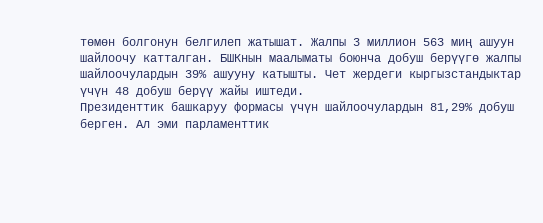төмөн болгонун белгилеп жатышат. Жалпы 3 миллион 563 миң ашуун шайлоочу катталган. БШКнын маалыматы боюнча добуш берүүгө жалпы шайлоочулардын 39% ашууну катышты. Чет жердеги кыргызстандыктар үчүн 48 добуш берүү жайы иштеди.
Президенттик башкаруу формасы үчүн шайлоочулардын 81,29% добуш берген. Ал эми парламенттик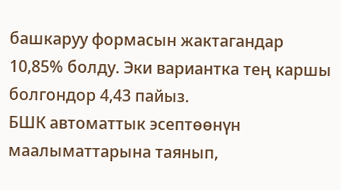башкаруу формасын жактагандар 10,85% болду. Эки вариантка тең каршы болгондор 4,43 пайыз.
БШК автоматтык эсептөөнүн маалыматтарына таянып,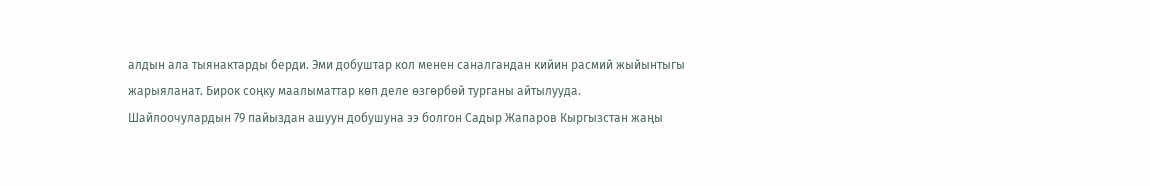алдын ала тыянактарды берди. Эми добуштар кол менен саналгандан кийин расмий жыйынтыгы жарыяланат. Бирок соңку маалыматтар көп деле өзгөрбөй турганы айтылууда.
Шайлоочулардын 79 пайыздан ашуун добушуна ээ болгон Садыр Жапаров Кыргызстан жаңы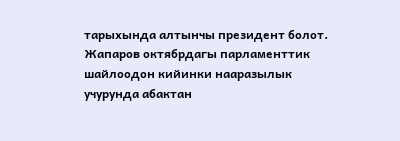тарыхында алтынчы президент болот. Жапаров октябрдагы парламенттик шайлоодон кийинки нааразылык учурунда абактан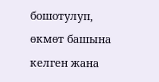бошотулуп, өкмөт башына келген жана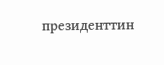президенттин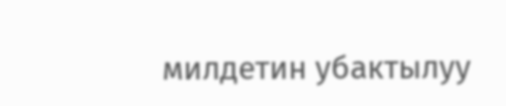милдетин убактылуу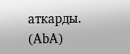аткарды. (AbA)